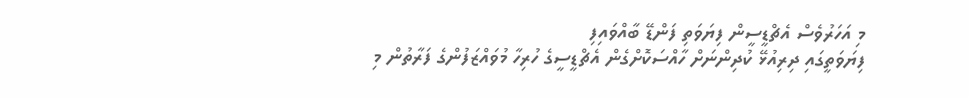މި އަހަރުވެސް އެޗްޑީސީން ފިޔަވަތި ފަންޑޭ ބާއްވައިފި
ފިޔަވަތީގައި ދިރިއުޅޭ ކުދިންނަށް ހާއްސަކޮށްގެން އެޗްޑީސީގެ ހުރިހާ މުވައްޒަފުންގެ ފަރާތުން މި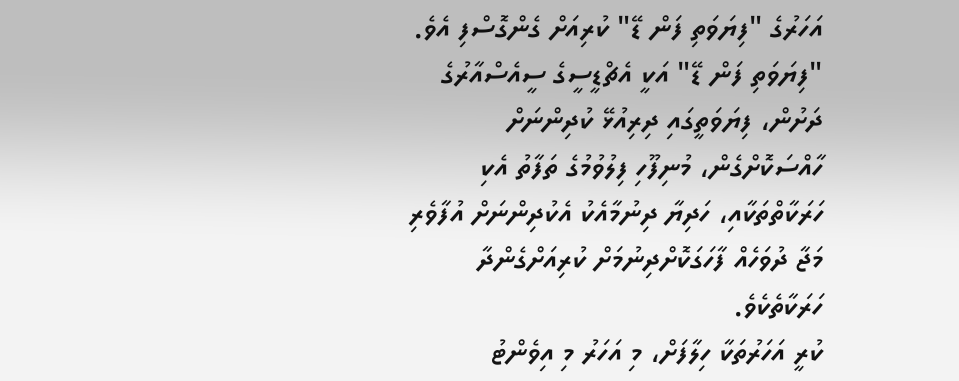އަހަރުގެ "ފިޔަވަތި ފަން ޑޭ" ކުރިއަށް ގެންގޮސްފި އެވެ.
"ފިޔަވަތި ފަން ޑޭ" އަކީ އެޗްޑީސީގެ ސީއެސްއާރުގެ ދަށުން، ފިޔަވަތީގައި ދިރިއުޅޭ ކުދިންނަށް ހާއްސަކޮށްގެން، މުނިފޫހި ފިލުވުމުގެ ތަފާތު އެކި ހަރަކާތްތަކާއި، ހަދިޔާ ދިނުމާއެކު އެކުދިންނަށް އުފާވެރި މަޖާ ދުވަހެއް ފާހަގަކޮށްދިނުމަށް ކުރިއަށްގެންދާ ހަރަކާތެކެވެ.
ކުރީ އަހަރުތަކާ ހިލާފަށް، މި އަހަރު މި އިވެންޓު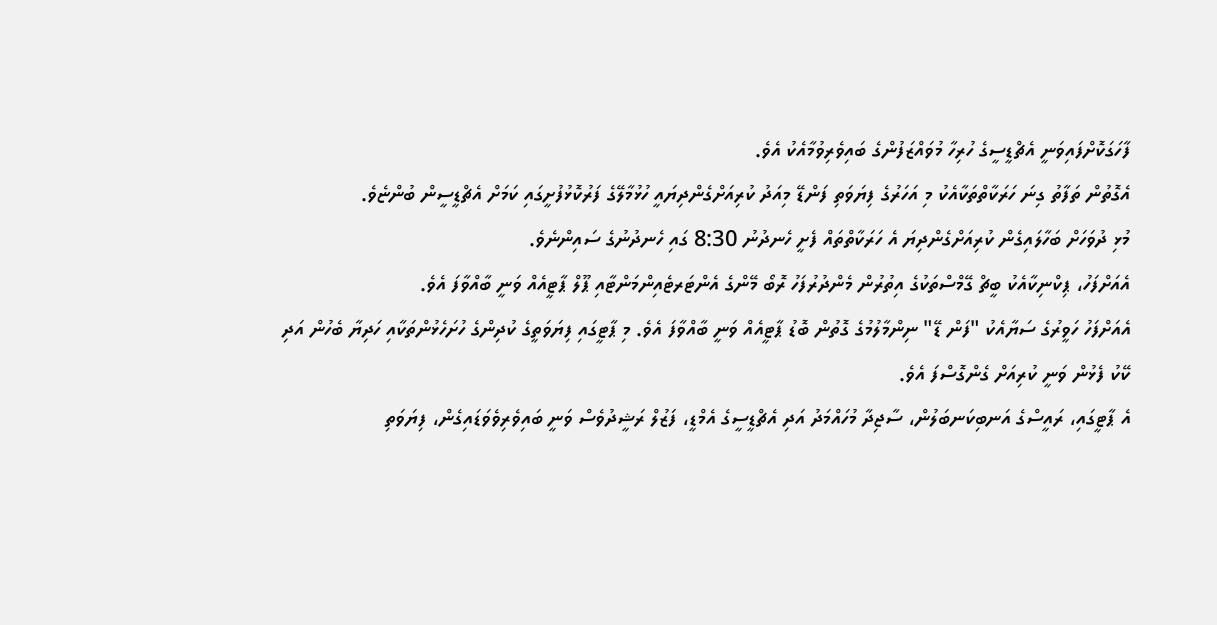ފާހަގަކޮށްފައިވަނީ އެޗްޑީސީގެ ހުރިހާ މުވައްޒަފުންގެ ބައިވެރިވުމާއެކު އެވެ.
އެގޮތުން ތަފާތު ގިނަ ހަރަކާތްތަކާއެކު މި އަހަރުގެ ފިޔަވަތި ފަންޑޭ މިއަދު ކުރިއަށްގެންދިޔައީ ހުޅުމާލޭގެ ފަރުކޮޅުފުށީގައި ކަމަށް އެޗްޑީސީން ބުންޏެވެ.
މުޅި ދުވަހަށް ބަހާލައިގެން ކުރިއަށްގެންދިޔަ އެ ހަރަކާތްތައް ފެށީ ހެނދުނު 8:30 ގައި ހެނދުނުގެ ސައިންނެވެ.
އެއަށްފަހު، ޕިކްނިކާއެކު ބީޗް ގޭމްސްތަކުގެ އިތުރުން މެންދުރުފަހު ރޮބޯ މޭންގެ އެންޓަރޓެއިންމަންޓާއި ޕޫލް ޕާޓީއެއް ވަނީ ބާއްވާފަ އެވެ.
އެއަށްފަހު ހަވީރުގެ ސަޔާއެކު "ފަން ޑޭ" ނިންމާލުމުގެ ގޮތުން ބޮޑު ޕާޓީއެއް ވަނީ ބާއްވާފަ އެވެ. މި ޕާޓީގައި ފިޔަވަތީގެ ކުދިންގެ ހުށަހެޅުންތަކާއި ހަދިޔާ ބެހުން އަދި ކޭކު ފެޅުން ވަނީ ކުރިއަށް ގެންގޮސްފަ އެވެ.
އެ ޕާޓީގައި، ރައީސްގެ އަނބިކަނބަލުން، ސާޖިދާ މުހައްމަދު އަދި އެޗްޑީސީގެ އެމްޑީ، ފަޒުލް ރަޝީދުވެސް ވަނީ ބައިވެރިވެވަޑައިގެން، ފިޔަވަތި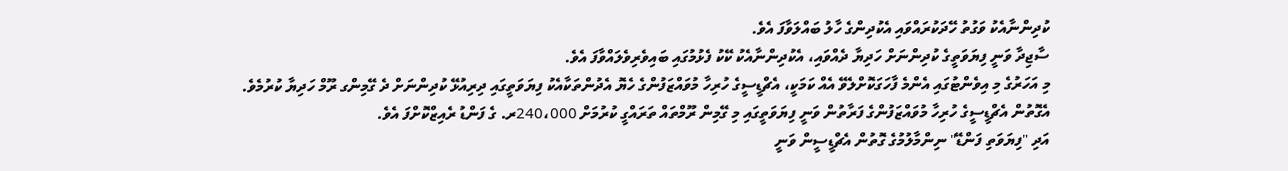ކުދިންނާއެކު ވަގުތު ހޭދަކުރައްވައި އެކުދިންގެ ހާލު ބައްލަވާފަ އެވެ.
ސާޖިދާ ވަނީ ފިޔަވަތީގެ ކުދިންނަށް ހަދިޔާ ދެއްވައި، އެކުދިންނާއެކު ކޭކު ފެޅުމުގައި ބައިވެރިވެލައްވާފަ އެވެ.
މި އަހަރުގެ މި އިވެންޓުގައި އެންމެ ފާހަގަކޮށްލެވޭ އެއް ކަމަކީ، އެޗްޑީސީގެ ހުރިހާ މުވައްޒަފުންގެ ހެޔޮ އެދުންތަކާއެކު ފިޔަވަތީގައި ދިރިއުޅޭ ކުދިންނަށް ދެ ގޭމިންގ ރޫމް ހަދިޔާ ކުރުމެވެ.
އެގޮތުން އެޗްޑީސީގެ ހުރިހާ މުވައްޒަފުންގެ ފަރާތުން ވަނީ ފިޔަވަތީގައި މި ގޭމިން ރޫމްތައް ތަރައްގީ ކުރުމަށް 240،000ރ. ގެ ފަންޑު ރެއިޒްކޮށްފަ އެވެ.
އަދި "ފިޔަވަތި ފަންޑޭ" ނިންމާލުމުގެ ގޮތުން އެޗްޑީސީން ވަނީ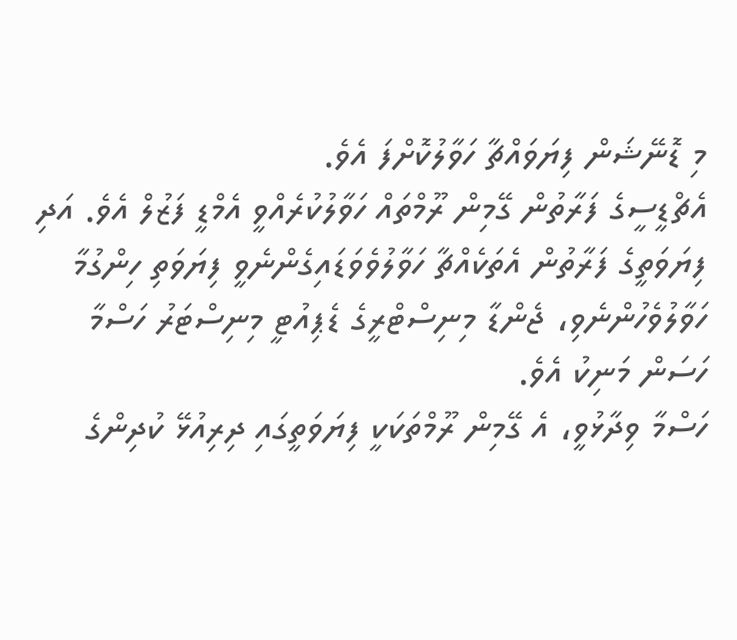މި ޑޮނޭޝަން ފިޔަވައްޗާ ހަވާލުކޮށްފަ އެވެ.
އެޗްޑީސީގެ ފަރާތުން ގޭމިން ރޫމްތައް ހަވާލުކުރެއްވީ އެމްޑީ ފަޒުލް އެވެ. އަދި ފިޔަވަތީގެ ފަރާތުން އެތަކެއްޗާ ހަވާލުވެވަޑައިގެންނެވީ ފިޔަވަތި ހިންގުމާ ހަވާލުވެހުންނެވި، ޖެންޑާ މިނިސްޓްރީގެ ޑެޕިއުޓީ މިނިސްޓަރު ހަސްމާ ހަސަން މަނިކު އެވެ.
ހަސްމާ ވިދާޅުވީ، އެ ގޭމިން ރޫމްތަކަކީ ފިޔަވަތީގައި ދިރިއުޅޭ ކުދިންގެ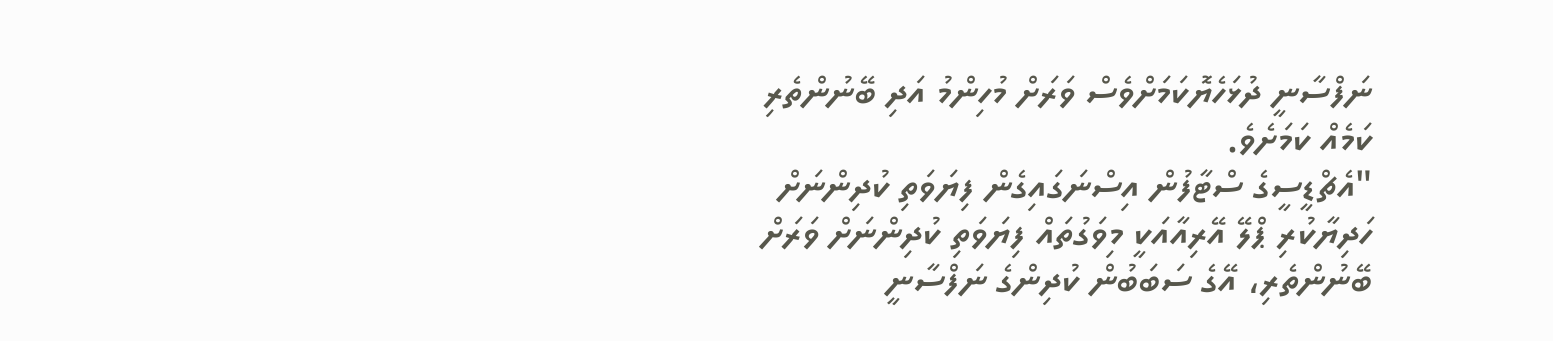ނަފްސާނީ ދުޅަހެޔޮކަމަށްވެސް ވަރަށް މުހިންމު އަދި ބޭނުންތެރި ކަމެއް ކަމަށެވެ.
"އެޗްޑީސީގެ ސްޓާފުން އިސްނަގައިގެން ފިޔަވަތި ކުދިންނަށް ހަދިޔާކުރި ޕްލޭ އޭރިއާއަކީ މިވަގުތައް ފިޔަވަތި ކުދިންނަށް ވަރަށް ބޭނުންތެރި، އޭގެ ސަބަބުން ކުދިންގެ ނަފްސާނީ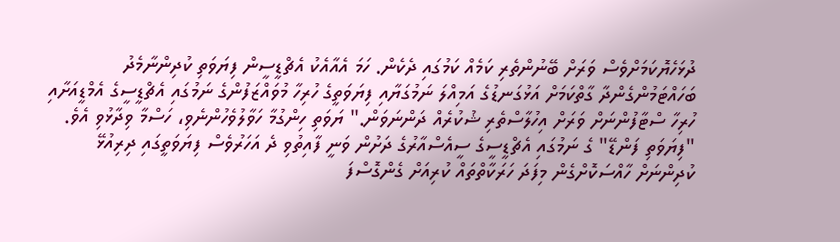ދުޅަހެޔޮކަމަށްވެސް ވަރަށް ބޭނުންތެރި ކަމެއް ކަމުގައި ދެކެން. ހަމަ އެއާއެކު އެޗްޑީސީން ފިޔަވަތި ކުދިންނާމެދު ބަހައްޓަމުންގެންދާ ގާތްކަމަށް އަޅުގަނޑުގެ އަމިއްލަ ނަމުގަޔާއި ފިޔަވަތީގެ ހުރިހާ މުވައްޒަފުންގެ ނަމުގައި އެޗްޑީސީގެ އެމްޑީއަށާއި ހުރިހާ ސްޓާފުންނަށް ވަރަށް އިހުލާސްތެރި ޝުކުރެއް ދަންނަވަން." ޔަވަތި ހިންގުމާ ހަވާލުވެހުންނެވި، ހަސްމާ ވިދާޅުވި އެވެ.
"ފިޔަވަތި ފަންޑޭ" ގެ ނަމުގައި އެޗްޑީސީގެ ސީއެސްއާރުގެ ދަށުން ވަނީ ފާއިތުވި ދެ އަހަރުވެސް ފިޔަވަތީގައި ދިރިއުޅޭ ކުދިންނަށް ހާއްސަކޮށްގެން މިފަދަ ހަރަކާތްތައް ކުރިއަށް ގެންގޮސްފަ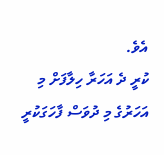އެވެ.
ކުރީ ދެ އަހަރާ ހިލާފަށް މި އަހަރުގެ މި ދުވަސް ފާހަގަކުރީ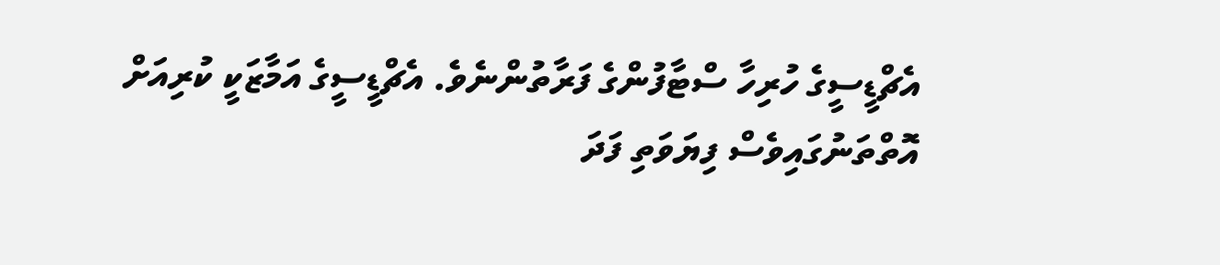އެޗްޑީސީގެ ހުރިހާ ސްޓާފުންގެ ފަރާތުންނެވެ. އެޗްޑީސީގެ އަމާޒަކީ ކުރިއަށް އޮތްތަނުގައިވެސް ފިޔަވަތި ފަދަ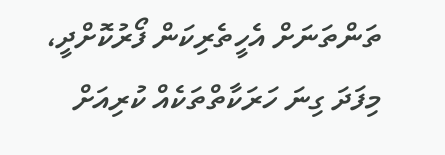ތަންތަނަށް އެހީތެރިކަން ފޯރުކޮށްދީ، މިފަދަ ގިނަ ހަރަކާތްތަކެއް ކުރިއަށް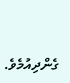ގެންދިއުމެވެ.